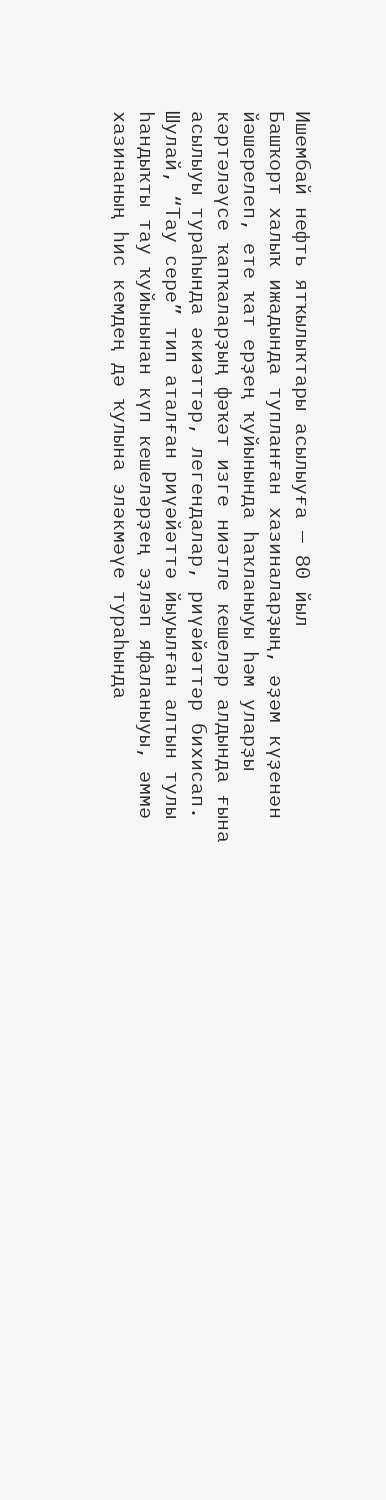Ишембай нефть ятҡылыҡтары асылыуға — 80 йыл
Башҡорт халыҡ ижадында тупланған хазиналарҙың, әҙәм күҙенән йәшерелеп, ете ҡат ерҙең ҡуйынында һаҡланыуы һәм уларҙы кәртәләүсе ҡапҡаларҙың фәҡәт изге ниәтле кешеләр алдында ғына асылыуы тураһында әкиәттәр, легендалар, риүәйәттәр бихисап. Шулай, “Тау сере” тип аталған риүәйәттә йыуылған алтын тулы һандыҡты тау ҡуйынынан күп кешеләрҙең эҙләп яфаланыуы, әммә хазинаның һис кемдең дә ҡулына эләкмәүе тураһында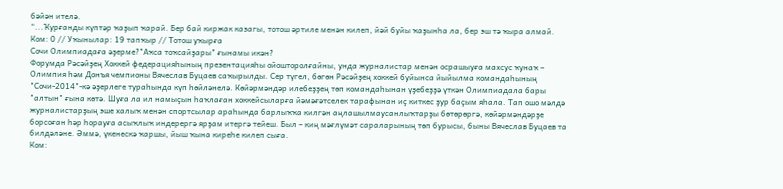бәйән ителә.
“...Ҡурғанды күптәр ҡаҙып ҡарай. Бер бай киржак казагы, тотош әртиле менән килеп, йәй буйы ҡаҙынһа ла, бер эш тә ҡыра алмай.
Ком: 0 // Уҡынылар: 19 тапҡыр // Тотош уҡырға
Сочи Олимпиадаға әҙерме?"Аҡса тоҡсайҙары" ғынамы икән?
Форумда Рәсәйҙең Хоккей федерацияһының презентацияһы ойошторолғайны, унда журналистар менән осрашыуға махсус ҡунаҡ – Олимпия һәм Донъя чемпионы Вячеслав Буцаев саҡырылды. Сер түгел, бөгөн Рәсәйҙең хоккей буйынса йыйылма командаһының "Сочи-2014"-кә әҙерлеге тураһында күп һөйләнелә. Көйәрмәндәр илебеҙҙең төп командаһынан үҙебеҙҙә үткән Олимпиадала бары "алтын" ғына көтә. Шуға ла ил намыҫын һаҡлаған хоккейсыларға йәмәғәтселек тарафынан иҫ киткес ҙур баҫым яһала. Тап ошо мәлдә журналистарҙың эше халыҡ менән спортсылар араһында барлыҡҡа килгән аңлашылмаусанлыҡтарҙы бөтөрөргә, көйәрмәндәрҙе борсоған һәр һорауға асыҡлыҡ индерергә ярҙам итергә тейеш. Был – киң мәғлүмәт сараларының төп бурысы, быны Вячеслав Буцаев та билдәләне. Әммә, үкенескә ҡаршы, йыш ҡына киреһе килеп сыға.
Ком: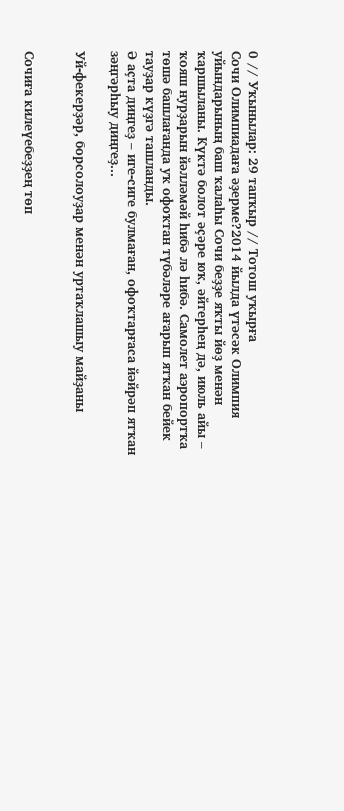0 // Уҡынылар: 29 тапҡыр // Тотош уҡырға
Сочи Олимпиадаға әҙерме?2014 йылда үтәсәк Олимпия уйындарының баш ҡалаһы Сочи беҙҙе яҡты йөҙ менән ҡаршыланы. Күктә болот әҫәре юҡ, әйтерһең дә, июль айы – ҡояш нурҙарын йәлләмәй һибә лә һибә. Самолет аэропортҡа төшә башлағанда уҡ офоҡтан түбәләре ағарып ятҡан бейек тауҙар күҙгә ташланды.
Ә аҫта диңгеҙ – иге-сиге булмаған, офоҡтарғаса йәйрәп ятҡан зәңгәрһыу диңгеҙ...

Уй-фекерҙәр, борсолоуҙар менән уртаҡлашыу майҙаны


Сочиға килеүебеҙҙең төп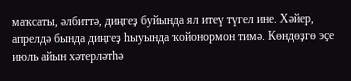маҡсаты, әлбиттә, диңгеҙ буйында ял итеү түгел ине. Хәйер, апрелдә бында диңгеҙ һыуында ҡойонормон тимә. Көндөҙгө эҫе июль айын хәтерләтһә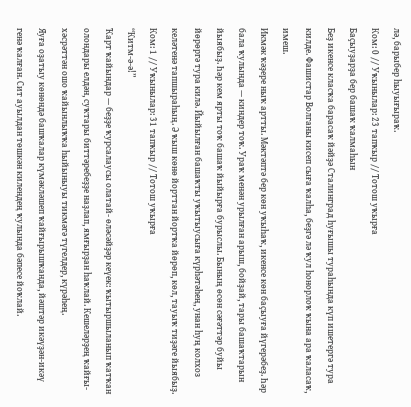лә, барыбер һыуығыраҡ.
Ком: 0 // Уҡынылар: 23 тапҡыр // Тотош уҡырға
Баҫыуҙарҙа бер башаҡ ҡалмаһын
Беҙ икенсе класҡа барасаҡ йәйҙә Сталинград һуғышы тураһында күп ишетергә тура килде. Фашистар Волганы кисеп сыға ҡалһа, беҙгә лә ҡул һонорлоҡ ҡына ара ҡаласаҡ, имеш.
Икмәк ҡәҙере ныҡ артты. Мәктәптә бер көн уҡыһаҡ, икенсе көн баҫыуға йүгерәбеҙ. Һәр бала ҡулында — киндер тоҡ. Ураҡ менән урылған арыш, бойҙай, тары башаҡтарын йыябыҙ. Һәр кем ярты тоҡ башаҡ йыйырға бурыслы. Бының өсөн сәғәттәр буйы йөрөргә тура килә. Йыйылған башаҡты уҡытыусыға күрһәтәһең, унан һуң колхоз келәтенә тапшыраһың. Ә ҡыш көнө йорттан йортҡа йөрөп, көл, тауыҡ тиҙәге йыябыҙ.
Ком: 1 // Уҡынылар: 31 тапҡыр // Тотош уҡырға
“Китм-ә-ә!”
Ҡарт ҡайындар — беҙҙе ҡурсалаусы олатай- өләсәйҙәр кеүек: ҡытыршыланып ҡатҡан олондары елдән, суҡтары биттәребеҙҙе наҙлап, ямғырҙан һаҡлай. Кешеләрҙең ҡайғы-хәсрәттән ошо ҡайынлыҡҡа һыйыныуы тикмәгә түгелдер, күрәһең.
Яуға оҙатыу көнөндә башҡалар күмәкләшеп ҡайғырышҡанда, йәштәр икәүҙән-икәү генә ҡалған. Сит ауылдан төшкән килендең ҡулында бәпесе йоҡлай.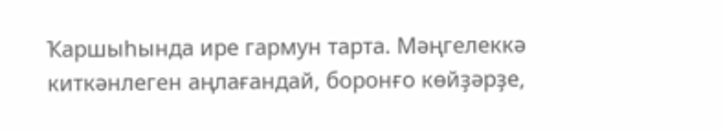Ҡаршыһында ире гармун тарта. Мәңгелеккә киткәнлеген аңлағандай, боронғо көйҙәрҙе,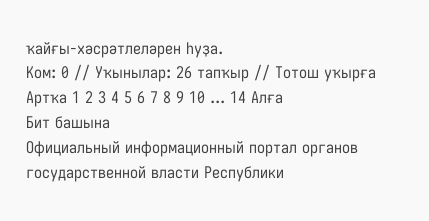ҡайғы-хәсрәтлеләрен һуҙа.
Ком: 0 // Уҡынылар: 26 тапҡыр // Тотош уҡырға
Артҡа 1 2 3 4 5 6 7 8 9 10 ... 14 Алға
Бит башына
Официальный информационный портал органов государственной власти Республики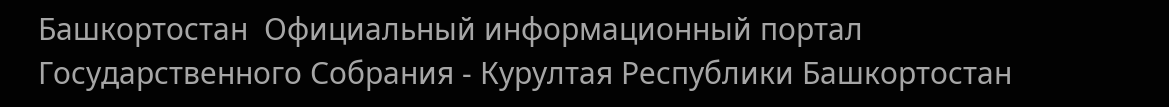Башкортостан  Официальный информационный портал Государственного Собрания - Курултая Республики Башкортостан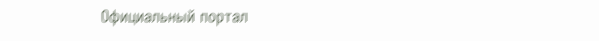Официальный портал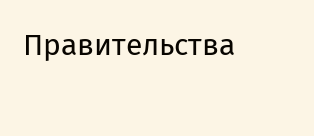Правительства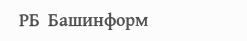РБ  Башинформ